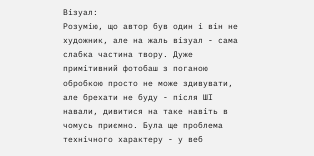Візуал:
Розумію, що автор був один і він не художник, але на жаль візуал - сама слабка частина твору. Дуже примітивний фотобаш з поганою обробкою просто не може здивувати, але брехати не буду - після ШІ навали, дивитися на таке навіть в чомусь приємно. Була ще проблема технічного характеру - у веб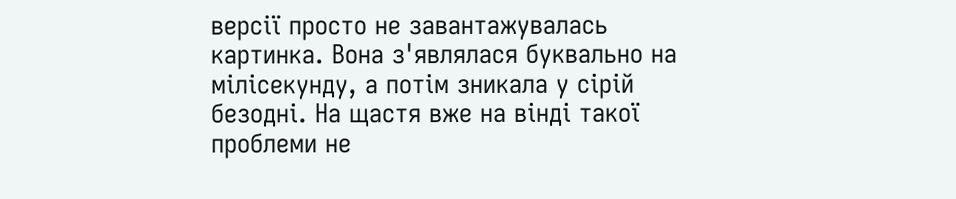версії просто не завантажувалась картинка. Вона з'являлася буквально на мілісекунду, а потім зникала у сірій безодні. На щастя вже на вінді такої проблеми не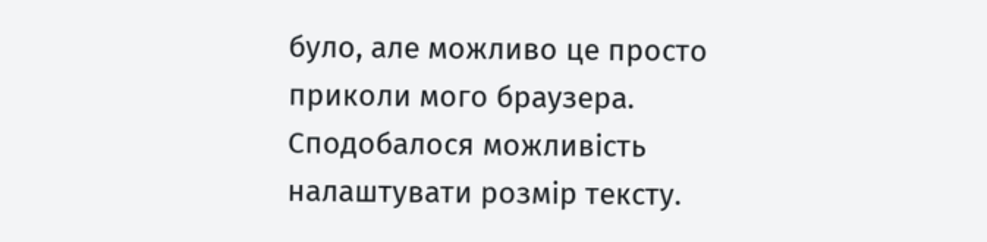було, але можливо це просто приколи мого браузера. Сподобалося можливість налаштувати розмір тексту.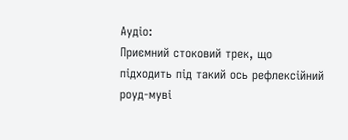Аудіо:
Приємний стоковий трек, що підходить під такий ось рефлексійний роуд-муві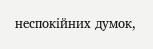неспокійних думок,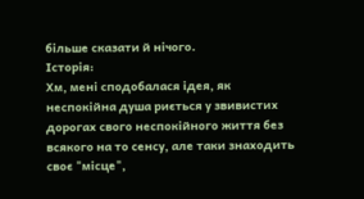більше сказати й нічого.
Історія:
Хм, мені сподобалася ідея, як неспокійна душа риється у звивистих дорогах свого неспокійного життя без всякого на то сенсу, але таки знаходить своє "місце",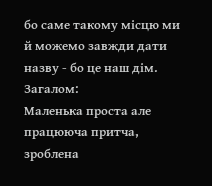бо саме такому місцю ми й можемо завжди дати назву - бо це наш дім.
Загалом:
Маленька проста але працююча притча, зроблена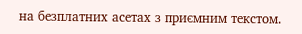на безплатних асетах з приємним текстом.